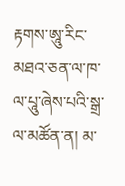རྟགས་ཨཱུ་རིང་མཐའ་ཅན་ལ་ཁ་ལ་པཱུ་ཞེས་པའི་སྒྲ་ལ་མཚོན་ན། མ་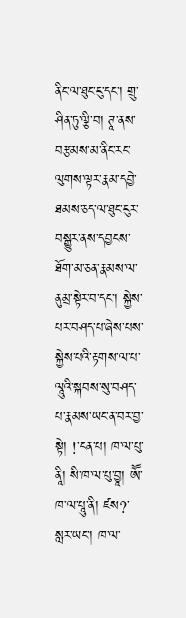ནིང་ལ་ཐུང་ངུ་དང་། གྲུ་ཤིན་ཏུ་ལྕི་བ། ཊཱ་ནས་བརྩམས་མ་ནིང་རང་ལུགས་ལྟར་རྣམ་དབྱེ་ཐམས་ཅད་ལ་ཐུང་ངུར་བསྒྱུར་ནས་དབྱངས་ཐོག་མ་ཅན་རྣམས་ལ་ནུམྲ་སྟེར་བ་དང་། སྐྱེས་པར་བཤད་པ་ཞེས་པས་སྐྱེས་པའི་རྟགས་ལ་པ་ལཱུའི་སྐབས་སུ་བཤད་པ་རྣམས་ཡང་ན་བར་བྱ་སྟེ། !་ངན་པ། ཁ་ལ་པུ་ནཱི། སི་ཁ་ལ་པུ་བྱཱ། ཨཽ་ཁ་ལ་པཱུ་ནི། ཛས?་སླར་ཡང་། ཁ་ལ་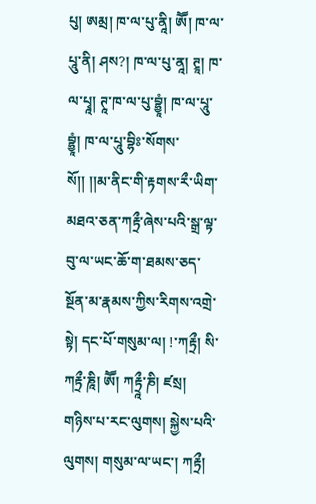པུ། ཨམྲ། ཁ་ལ་པུ་ནཱི། ཨཽ། ཁ་ལ་པཱུ་ནི། ཤས?། ཁ་ལ་པུ་ནཱ། ཊྲཱ། ཁ་ལ་པྭཱ། ཊཱ་ཁ་ལ་པུ་བྷྱཱཾ། ཁ་ལ་པཱུ་བྷྱཱཾ། ཁ་ལ་པཱུ་བྷིཿ་སོགས་སོ།། །།མ་ནིང་གི་རྟགས་རྀ་ཡིག་མཐའ་ཅན་ཀརྟྲྀ་ཞེས་པའི་སྒྲ་ལྟ་བུ་ལ་ཡང་ཆོ་ག་ཐམས་ཅད་སྔོན་མ་རྣམས་ཀྱིས་རིགས་འགྲེ་སྟེ། དང་པོ་གསུམ་ལ། !་ཀརྟྲྀ། སི་ཀརྟྲྀ་ཎཱི། ཨཽ། ཀརྟྲཱྀ་ཎི། ཛསྲ། གཉིས་པ་རང་ལུགས། སྐྱེས་པའི་ལུགས། གསུམ་ལ་ཡང་། ཀརྟྲྀ།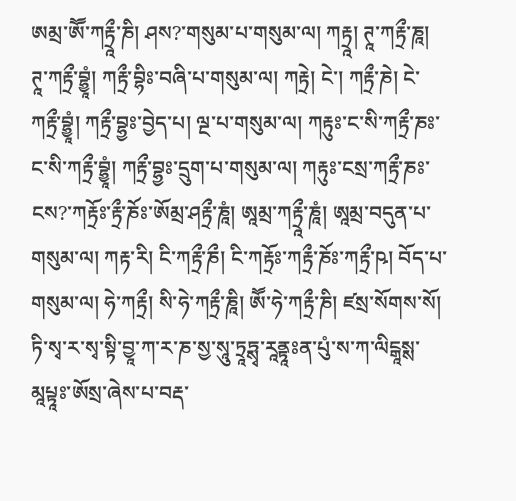ཨམྲ་ཨཽ་ཀརྟྲཱྀ་ཎི། ཤས?་གསུམ་པ་གསུམ་ལ། ཀརྟྲཱ། ཊཱ་ཀརྟྲྀ་ཎཱ། ཊཱ་ཀརྟྲྀ་བྷྱཱཾ། ཀརྟྲྀ་བྷིཿ་བཞི་པ་གསུམ་ལ། ཀརྟྲེ། ངེ་། ཀརྟྲྀ་ཎེ། ངེ་ཀརྟྲྀ་བྷྱཱཾ། ཀརྟྲྀ་བྷྱཿ་བྱེད་པ། ལྔ་པ་གསུམ་ལ། ཀརྟུཿ་ང་སི་ཀརྟྲྀ་ཎཿ་ང་སི་ཀརྟྲྀ་བྷྱཱཾ། ཀརྟྲྀ་བྷྱཿ་དྲུག་པ་གསུམ་ལ། ཀརྟུཿ་ངསྲ་ཀརྟྲྀ་ཎཿ་ངས?་ཀརྟྲོཿ་རྟྲྀ་ཎོཿ་ཨོམྲ་ཤརྟྲྀ་ཎཱཾ། ཨཱམྲ་ཀརྟྲཱྀ་ཎཱཾ། ཨཱམྲ་བདུན་པ་གསུམ་ལ། ཀརྟ་རི། ངི་ཀརྟྲྀ་ཎྀ། ངི་ཀརྟྲོཿ་ཀརྟྲྀ་ཎོཿ་ཀརྟྲྀ་ཥ། བོད་པ་གསུམ་ལ། ཧེ་ཀརྟྲྀ། སི་ཧེ་ཀརྟྲྀ་ཎཱི། ཨཽ་ཧེ་ཀརྟྲྀ་ཎི། ཛསྲ་སོགས་སོ། ཏི་སྭ་ར་སྭ་སྟི་བྱཱ་ཀ་ར་ཎ་སྱ་སཱུ་ཏྲཱཏྶྭ་རཱནྟཱཿན་པུཾ་ས་ཀ་ལིངྒཱསྶ་མཱཔྟཱཿ་ཨོསྲ་ཞེས་པ་བརྡ་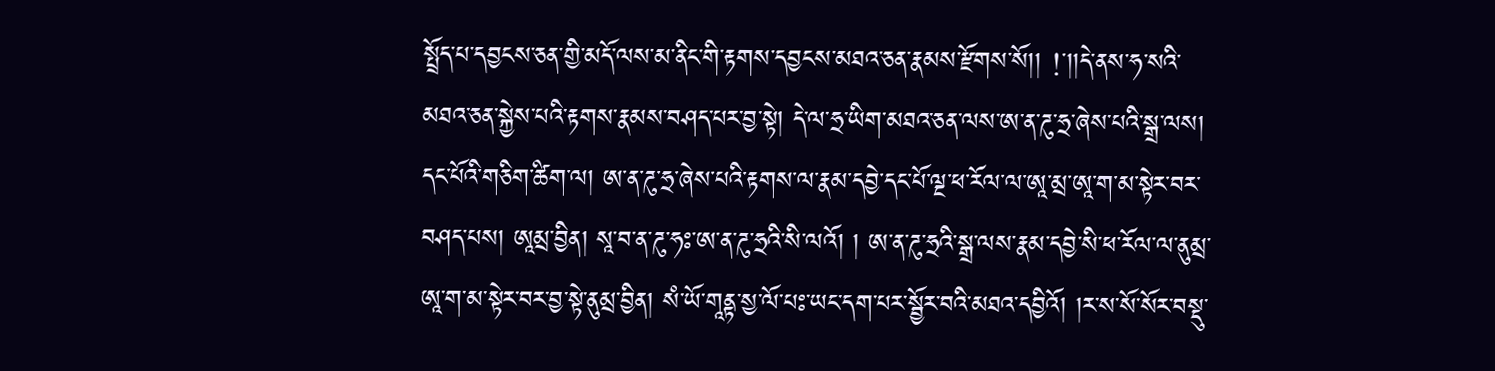སྤྲོད་པ་དབྱངས་ཅན་གྱི་མདོ་ལས་མ་ནིང་གི་རྟགས་དབྱངས་མཐའ་ཅན་རྣམས་རྫོགས་སོ།། !་།།དེ་ནས་ཧ་སའི་མཐའ་ཅན་སྐྱེས་པའི་རྟགས་རྣམས་བཤད་པར་བྱ་སྟེ། དེ་ལ་ཧྲ་ཡིག་མཐའ་ཅན་ལས་ཨ་ན་ཌུ་ཧྲ་ཞེས་པའི་སྒྲ་ལས། དང་པོའི་གཅིག་ཚིག་ལ། ཨ་ན་ཌུ་ཧྲ་ཞེས་པའི་རྟགས་ལ་རྣམ་དབྱེ་དང་པོ་ལྔ་ཕ་རོལ་ལ་ཨཱ་མྲ་ཨཱ་ག་མ་སྟེར་བར་བཤད་པས། ཨཱམྲ་བྱིན། སཱ་བ་ན་ཌུ་ཧཿ་ཨ་ན་ཌུ་ཧྲའི་སི་ལའོ། ། ཨ་ན་ཌུ་ཧྲའི་སྒྲ་ལས་རྣམ་དབྱེ་སི་ཕ་རོལ་ལ་ནུམྲ་ཨཱ་ག་མ་སྟེར་བར་བྱ་སྟེ་ནུམྲ་བྱིན། སཾ་ཡོ་གཱནྟ་སྱ་ལོ་པཿ་ཡང་དག་པར་སྦྱོར་བའི་མཐའ་དབྱིའོ། །ར་ས་སོ་སོར་བསྡུ་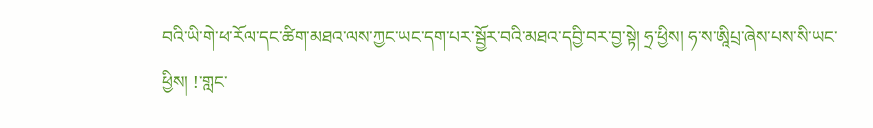བའི་ཡི་གེ་ཕ་རོལ་དང་ཚིག་མཐའ་ལས་ཀྱང་ཡང་དག་པར་སྦྱོར་བའི་མཐའ་དབྱི་བར་བྱ་སྟེ། ཧྲ་ཕྱིས། ཧ་ས་ཨཱིཔྲ་ཞེས་པས་སི་ཡང་ཕྱིས། !་གླང་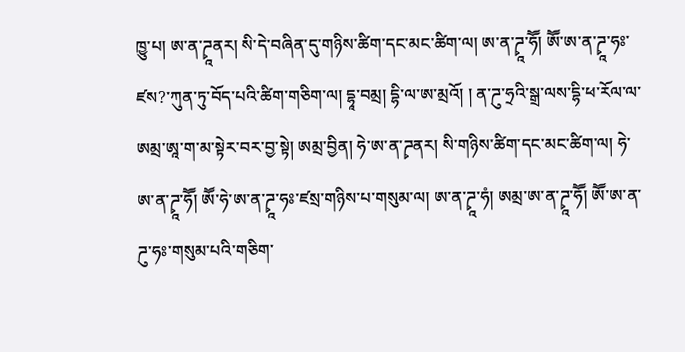ཁྱུ་པ། ཨ་ན་ཌྭཱནར། སི་དེ་བཞིན་དུ་གཉིས་ཚིག་དང་མང་ཚིག་ལ། ཨ་ན་ཌྭཱ་ཧཽ། ཨཽ་ཨ་ན་ཌྭཱ་ཧཿ་ཛས?་ཀུན་ཏུ་བོད་པའི་ཚིག་གཅིག་ལ། དྷཱ་བམྲ། དྷི་ལ་ཨ་མྲའོ། ། ན་ཌུ་ཧྲའི་སྒྲ་ལས་དྷི་ཕ་རོལ་ལ་ཨམྲ་ཨཱ་ག་མ་སྟེར་བར་བྱ་སྟེ། ཨམྲ་བྱིན། ཧེ་ཨ་ན་ཌྭནར། སི་གཉིས་ཚིག་དང་མང་ཚིག་ལ། ཧེ་ཨ་ན་ཌྭཱ་ཧཽ། ཨཽ་ཧེ་ཨ་ན་ཌྭཱ་ཧཿ་ཛསྲ་གཉིས་པ་གསུམ་ལ། ཨ་ན་ཌྭཱ་ཧཾ། ཨམྲ་ཨ་ན་ཌྭཱ་ཧཽ། ཨཽ་ཨ་ན་ཌུ་ཧཿ་གསུམ་པའི་གཅིག་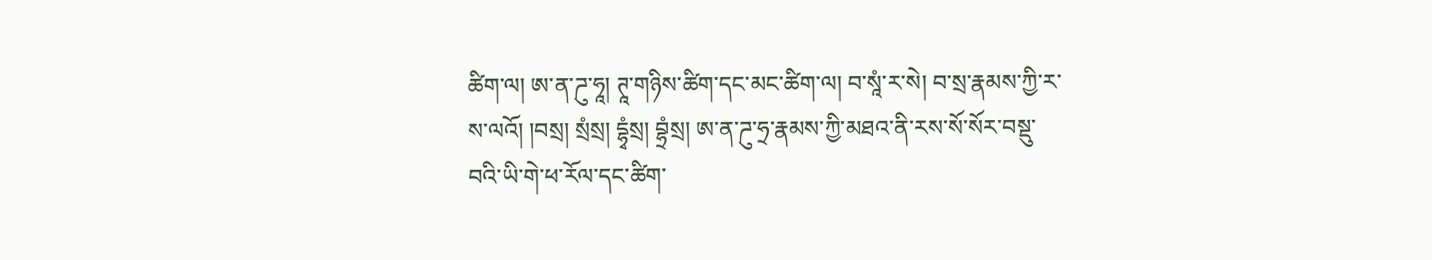ཚིག་ལ། ཨ་ན་ཌུ་ཧཱ། ཊཱ་གཉིས་ཚིག་དང་མང་ཚིག་ལ། བ་སཱཾ་ར་སེ། བ་སྲ་རྣམས་ཀྱི་ར་ས་ལའོ། །བསྲ། སྲཾསྲ། དྷྭཾསྲ། བྷྲཾསྲ། ཨ་ན་ཌུ་ཧྲ་རྣམས་ཀྱི་མཐའ་ནི་རས་སོ་སོར་བསྡུ་བའི་ཡི་གེ་ཕ་རོལ་དང་ཚིག་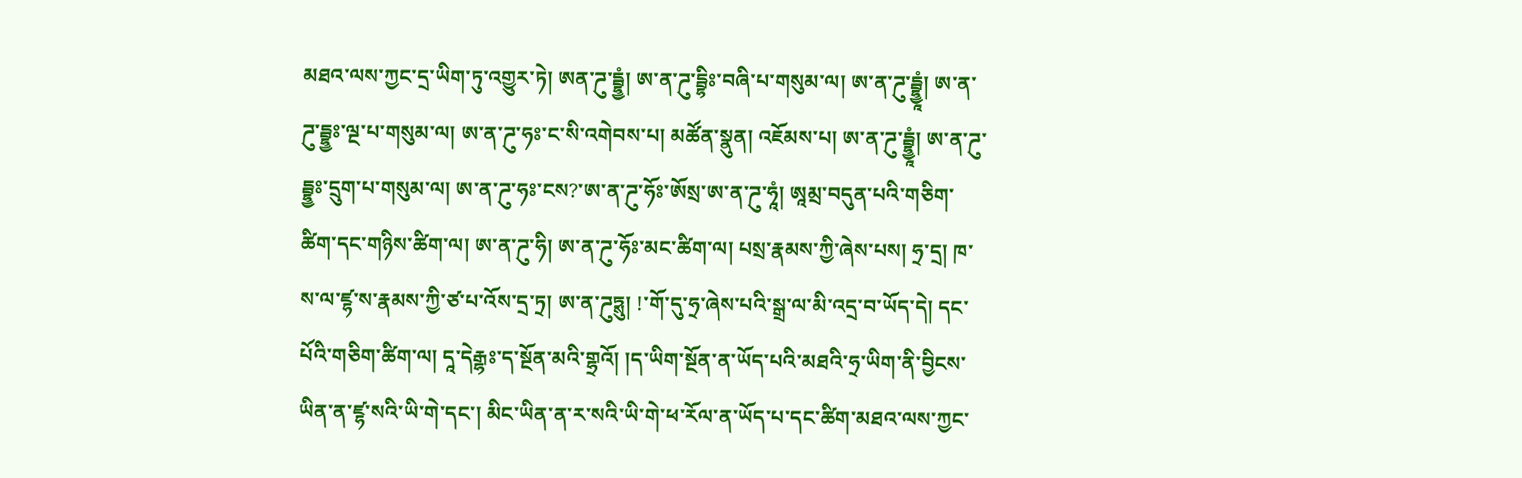མཐའ་ལས་ཀྱང་དྲ་ཡིག་ཏུ་འགྱུར་ཏེ། ཨན་ཌུ་དྦྷྱཾ། ཨ་ན་ཌུ་དྦྷིཿ་བཞི་པ་གསུམ་ལ། ཨ་ན་ཌུ་དྦྷྱཱཾ། ཨ་ན་ཌུ་དྦྷྱཿ་ལྔ་པ་གསུམ་ལ། ཨ་ན་ཌུ་ཧཿ་ང་སི་འགེབས་པ། མཚོན་སྣུན། འཇོམས་པ། ཨ་ན་ཌུ་དྦྷྱཱཾ། ཨ་ན་ཌུ་དྦྷྱཿ་དྲུག་པ་གསུམ་ལ། ཨ་ན་ཌུ་ཧཿ་ངས?་ཨ་ན་ཌུ་ཧོཿ་ཨོསྲ་ཨ་ན་ཌུ་ཧཱཾ། ཨཱམྲ་བདུན་པའི་གཅིག་ཚིག་དང་གཉིས་ཚིག་ལ། ཨ་ན་ཌུ་ཧི། ཨ་ན་ཌུ་ཧོཿ་མང་ཚིག་ལ། པསྲ་རྣམས་ཀྱི་ཞེས་པས། ཧྲ་དྲ། ཁ་ས་ལ་ཛྷ་ས་རྣམས་ཀྱི་ཙ་པ་འོས་དྲ་ཏྲ། ཨ་ན་ཌུཏྶུ། !་གོ་དུ་ཧྲ་ཞེས་པའི་སྒྲ་ལ་མི་འདྲ་བ་ཡོད་དེ། དང་པོའི་གཅིག་ཚིག་ལ། དཱ་དེརྒྷཿ་ད་སྔོན་མའི་གྷྲའོ། །ད་ཡིག་སྔོན་ན་ཡོད་པའི་མཐའི་ཧྲ་ཡིག་ནི་བྱིངས་ཡིན་ན་ཛྷ་སའི་ཡི་གེ་དང་། མིང་ཡིན་ན་ར་སའི་ཡི་གེ་ཕ་རོལ་ན་ཡོད་པ་དང་ཚིག་མཐའ་ལས་ཀྱང་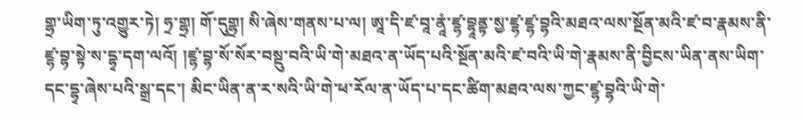གྷྲ་ཡིག་ཏུ་འགྱུར་ཏེ། ཧྲ་གྷྲ། གོ་དུགྷྲ། སི་ཞེས་གནས་པ་ལ། ཨཱ་དི་ཛ་བཱ་ནཱཾ་ཛྷ་བྷཱནྟ་སྱ་ཛྷ་ཛྷ་བྷའི་མཐའ་ལས་སྔོན་མའི་ཛ་བ་རྣམས་ནི་ཛྷ་བྷ་སྟེ་ས་དྷྭ་དག་ལའོ། །ཛྷ་བྷ་སོ་སོར་བསྡུ་བའི་ཡི་གེ་མཐའ་ན་ཡོད་པའི་སྔོན་མའི་ཛ་བའི་ཡི་གེ་རྣམས་ནི་བྱིངས་ཡིན་ནས་ཡིག་དང་དྷྭ་ཞེས་པའི་སྒྲ་དང་། མིང་ཡིན་ན་ར་སའི་ཡི་གེ་ཕ་རོལ་ན་ཡོད་པ་དང་ཚིག་མཐའ་ལས་ཀྱང་ཛྷ་བྷའི་ཡི་གེ་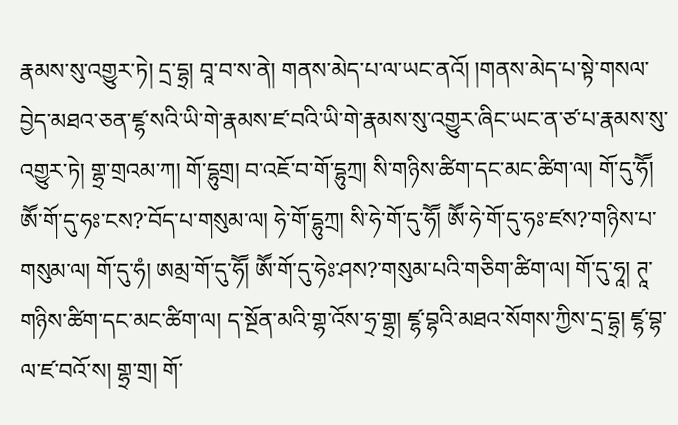རྣམས་སུ་འགྱུར་ཏེ། དྲ་དྷྲ། བཱ་བ་ས་ནེ། གནས་མེད་པ་ལ་ཡང་ནའོ། །གནས་མེད་པ་སྟེ་གསལ་བྱེད་མཐའ་ཅན་ཛྷ་སའི་ཡི་གེ་རྣམས་ཛ་བའི་ཡི་གེ་རྣམས་སུ་འགྱུར་ཞིང་ཡང་ན་ཙ་པ་རྣམས་སུ་འགྱུར་ཏེ། གྷྲ་གྲའམ་ཀ། གོ་དྷུགྲ། བ་འཇོ་བ་གོ་དྷུཀྲ། སི་གཉིས་ཚིག་དང་མང་ཚིག་ལ། གོ་དུ་ཧཽ། ཨཽ་གོ་དུ་ཧཿ་ངས?་བོད་པ་གསུམ་ལ། ཧེ་གོ་དྷུཀྲ། སི་ཧེ་གོ་དུ་ཧཽ། ཨཽ་ཧེ་གོ་དུ་ཧཿ་ཛས?་གཉིས་པ་གསུམ་ལ། གོ་དུ་ཧཾ། ཨམྲ་གོ་དུ་ཧཽ། ཨཽ་གོ་དུ་ཧེཿ་ཤས?་གསུམ་པའི་གཅིག་ཚིག་ལ། གོ་དུ་ཧཱ། ཊཱ་གཉིས་ཚིག་དང་མང་ཚིག་ལ། ད་སྔོན་མའི་གྷ་འོས་ཧྲ་གྷྲ། ཛྷ་བྷའི་མཐའ་སོགས་ཀྱིས་དྲ་དྷྲ། ཛྷ་བྷ་ལ་ཛ་བའོ་ས། གྷྲ་གྲ། གོ་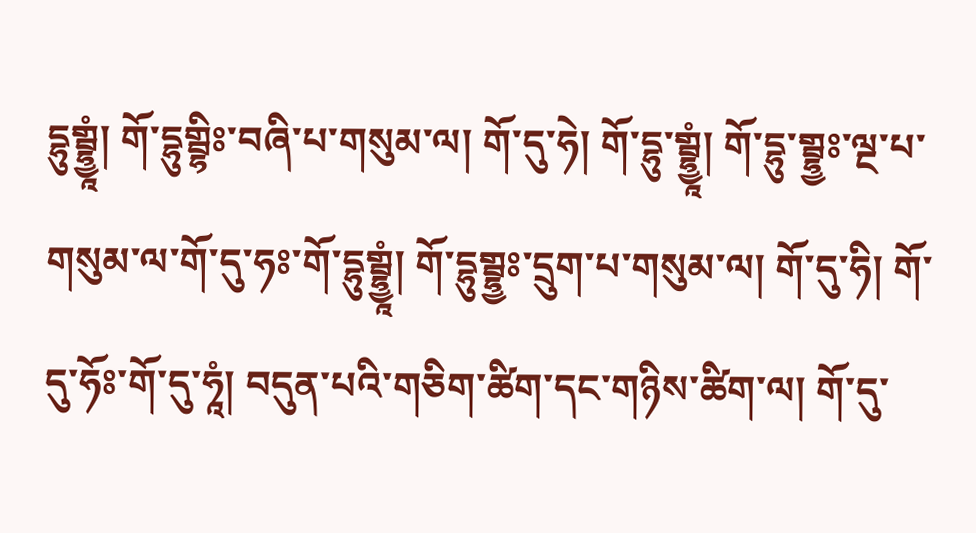དྷུགྦྷྱཱཾ། གོ་དྷུགྦྷིཿ་བཞི་པ་གསུམ་ལ། གོ་དུ་ཧེ། གོ་དྷུ་གྦྷྱཱཾ། གོ་དྷུ་གྦྷྱཿ་ལྔ་པ་གསུམ་ལ་གོ་དུ་ཧཿ་གོ་དྷུགྦྷྱཱཾ། གོ་དྷུགྦྷྱཿ་དྲུག་པ་གསུམ་ལ། གོ་དུ་ཧི། གོ་དུ་ཧོཿ་གོ་དུ་ཧཱཾ། བདུན་པའི་གཅིག་ཚིག་དང་གཉིས་ཚིག་ལ། གོ་དུ་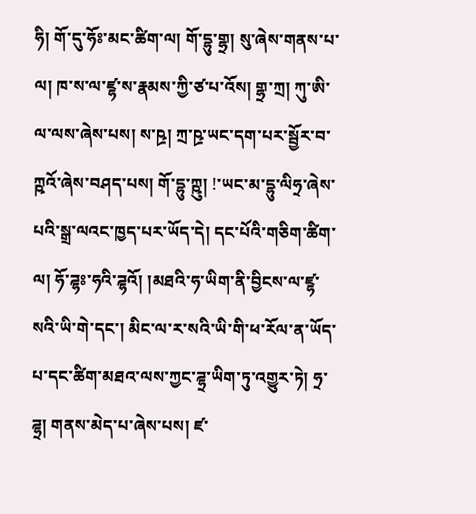ཧི། གོ་དུ་ཧོཿ་མང་ཚིག་ལ། གོ་དྷུ་གྷྲ། སུ་ཞེས་གནས་པ་ལ། ཁ་ས་ལ་ཛྷ་ས་རྣམས་ཀྱི་ཙ་པ་འོས། གྷྲ་ཀྲ། ཀུ་ཨི་ལ་ལས་ཞེས་པས། ས་ཥྲ། ཀྲ་ཥྲ་ཡང་དག་པར་སྦྱོར་བ་ཀྵའོ་ཞེས་བཤད་པས། གོ་དྷུ་ཀྵུ། !་ཡང་མ་དྷུ་ལིཧྲ་ཞེས་པའི་སྒྲ་ལའང་ཁྱད་པར་ཡོད་དེ། དང་པོའི་གཅིག་ཚིག་ལ། ཧོ་ཌྷཿ་ཧའི་ཌྷའོ། །མཐའི་ཧ་ཡིག་ནི་བྱིངས་ལ་ཛྷ་སའི་ཡི་གེ་དང་། མིང་ལ་ར་སའི་ཡི་གི་ཕ་རོལ་ན་ཡོད་པ་དང་ཚིག་མཐའ་ལས་ཀྱང་ཌྷྲ་ཡིག་ཏུ་འགྱུར་ཏེ། ཧྲ་ཌྷྲ། གནས་མེད་པ་ཞེས་པས། ཛ་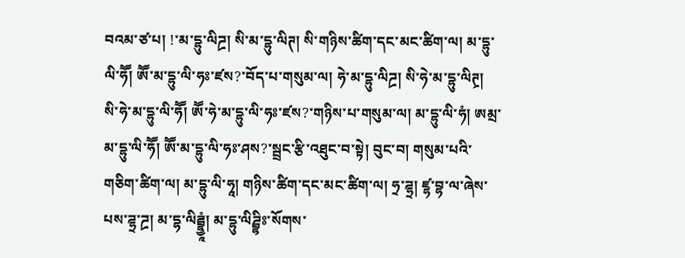བའམ་ཙ་པ། !་མ་དྷུ་ལིཌྲ། སི་མ་དྷུ་ལིཊ། སི་གཉིས་ཚིག་དང་མང་ཚིག་ལ། མ་དྷུ་ལི་ཧཽ། ཨཽ་མ་དྷུ་ལི་ཧཿ་ཛས?་བོད་པ་གསུམ་ལ། ཧེ་མ་དྷུ་ལིཌྲ། སི་ཧེ་མ་དྷུ་ལིཊྲ། སི་ཧེ་མ་དྷུ་ལི་ཧཽ། ཨཽ་ཧེ་མ་དྷུ་ལི་ཧཿ་ཛས?་གཉིས་པ་གསུམ་ལ། མ་དྷུ་ལི་ཧཾ། ཨམྲ་མ་དྷུ་ལི་ཧཽ། ཨཽ་མ་དྷུ་ལི་ཧཿ་ཤས?་སྦྲང་རྩི་འཐུང་བ་སྟེ། བུང་བ། གསུམ་པའི་གཅིག་ཚིག་ལ། མ་དྷུ་ལི་ཧཱ། གཉིས་ཚིག་དང་མང་ཚིག་ལ། ཧྲ་ཌྷྲ། ཛྷ་བྷ་ལ་ཞེས་པས་ཌྷྲ་ཌྲ། མ་དྷ་ལིཌྦྷྱཱཾ། མ་དྷུ་ལིཌྦྷིཿ་སོགས་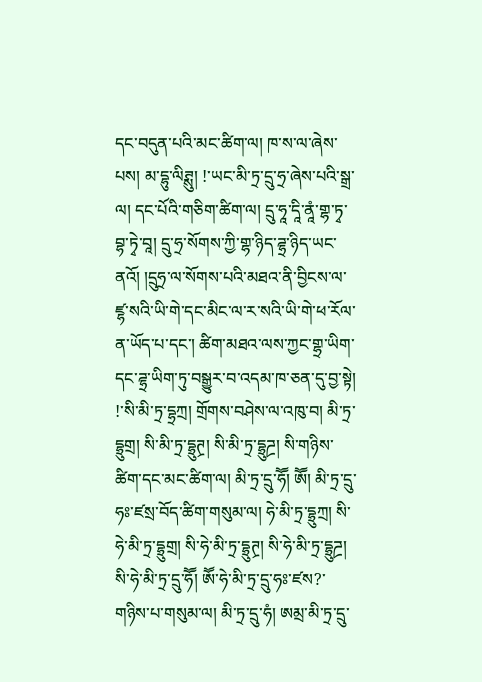དང་བདུན་པའི་མང་ཚིག་ལ། ཁ་ས་ལ་ཞེས་པས། མ་དྷུ་ལིཊྶུ། !་ཡང་མི་ཏྲ་དྲུ་ཧྲ་ཞེས་པའི་སྒྲ་ལ། དང་པོའི་གཅིག་ཚིག་ལ། དྲུ་ཧཱ་དཱི་ནཱཾ་གྷ་ཏྭ་བྷ་ཏྭེ་བཱ། དྲུ་ཧྲ་སོགས་ཀྱི་གྷ་ཉིད་ཌྷྲ་ཉིད་ཡང་ནའོ། །དྲུཧྲ་ལ་སོགས་པའི་མཐའ་ནི་བྱིངས་ལ་ཛྷ་སའི་ཡི་གེ་དང་མིང་ལ་ར་སའི་ཡི་གེ་ཕ་རོལ་ན་ཡོད་པ་དང་། ཚིག་མཐའ་ལས་ཀྱང་གྷྲ་ཡིག་དང་ཌྷྲ་ཡིག་ཏུ་བསྒྱུར་བ་འདམ་ཁ་ཅན་དུ་བྱ་སྟེ། !་སི་མི་ཏྲ་དྷྲཀྲ། གྲོགས་བཤེས་ལ་འཁུ་བ། མི་ཏྲ་དྷྲུགྲ། སི་མི་ཏྲ་དྷྲུཊྲ། སི་མི་ཏྲ་དྷྲུཌྲ། སི་གཉིས་ཚིག་དང་མང་ཚིག་ལ། མི་ཏྲ་དྲུ་ཧཽ། ཨཽ། མི་ཏྲ་དྲུ་ཧཿ་ཛསྲ་བོད་ཚིག་གསུམ་ལ། ཧེ་མི་ཏྲ་དྷྲུཀྲ། སི་ཧེ་མི་ཏྲ་དྷྲུགྲ། སི་ཧེ་མི་ཏྲ་དྷྲུཊྲ། སི་ཧེ་མི་ཏྲ་དྷྲུཌྲ། སི་ཧེ་མི་ཏྲ་དྲུ་ཧཽ། ཨཽ་ཧེ་མི་ཏྲ་དྲུ་ཧཿ་ཛས?་གཉིས་པ་གསུམ་ལ། མི་ཏྲ་དྲུ་ཧཾ། ཨམྲ་མི་ཏྲ་དྲུ་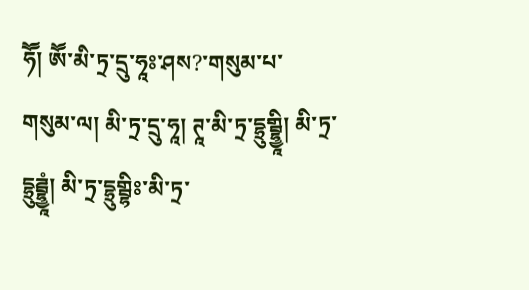ཧཽ། ཨཽ་མི་ཏྲ་དྲུ་ཧཱཿ་ཤས?་གསུམ་པ་གསུམ་ལ། མི་ཏྲ་དྲུ་ཧཱ། ཊཱ་མི་ཏྲ་དྷྲུགྦྷྱཱི། མི་ཏྲ་དྷྲུཌྦྷྱཱཾ། མི་ཏྲ་དྷྲུགྦྷིཿ་མི་ཏྲ་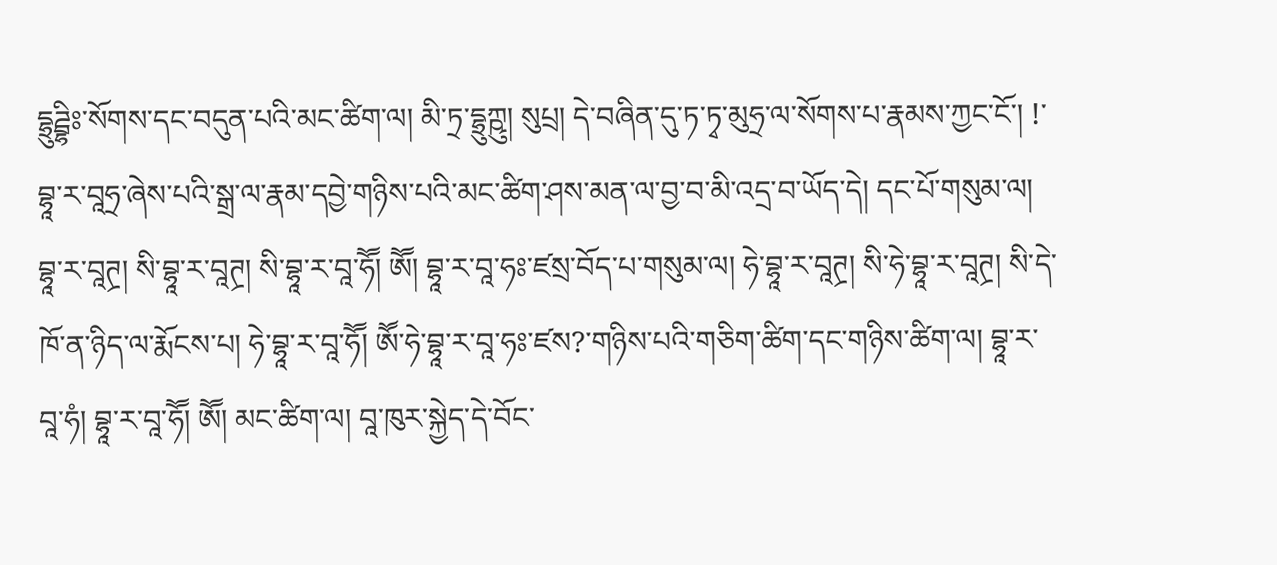དྷྲུཌྦྷིཿ་སོགས་དང་བདུན་པའི་མང་ཚིག་ལ། མི་ཏྲ་དྷྲུཀྵུ། སུཔྲ། དེ་བཞིན་དུ་ཏ་ཏྭ་མུཧྲ་ལ་སོགས་པ་རྣམས་ཀྱང་ངོ་། !་བྷཱ་ར་བཱཧྲ་ཞེས་པའི་སྒྲ་ལ་རྣམ་དབྱེ་གཉིས་པའི་མང་ཚིག་ཤས་མན་ལ་བྱ་བ་མི་འདྲ་བ་ཡོད་དེ། དང་པོ་གསུམ་ལ། བྷཱ་ར་བཱཊྲ། སི་བྷཱ་ར་བཱཊྲ། སི་བྷཱ་ར་བཱ་ཧཽ། ཨཽ། བྷཱ་ར་བཱ་ཧཿ་ཛསྲ་བོད་པ་གསུམ་ལ། ཧེ་བྷཱ་ར་བཱཊྲ། སི་ཧེ་བྷཱ་ར་བཱཊྲ། སི་དེ་ཁོ་ན་ཉིད་ལ་རྨོངས་པ། ཧེ་བྷཱ་ར་བཱ་ཧཽ། ཨཽ་ཧེ་བྷཱ་ར་བཱ་ཧཿ་ཛས?་གཉིས་པའི་གཅིག་ཚིག་དང་གཉིས་ཚིག་ལ། བྷཱ་ར་བཱ་ཧཾ། བྷཱ་ར་བཱ་ཧཽ། ཨཽ། མང་ཚིག་ལ། བཱ་ཁུར་སྐྱེད་དེ་བོང་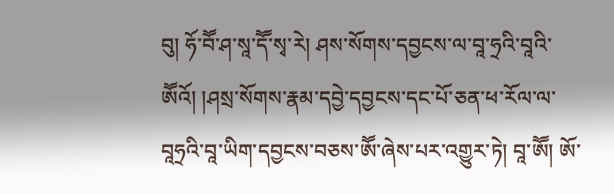བུ། ཧོ་བཽ་ཤ་སཱ་དཽ་སྭ་རེ། ཤས་སོགས་དབྱངས་ལ་བཱ་ཧྲའི་བཱའི་ཨཽའོ། །ཤསྲ་སོགས་རྣམ་དབྱེ་དབྱངས་དང་པོ་ཅན་ཕ་རོལ་ལ་བཱཧྲའི་བཱ་ཡིག་དབྱངས་བཅས་ཨཽ་ཞེས་པར་འགྱུར་ཏེ། བཱ་ཨཽ། ཨོ་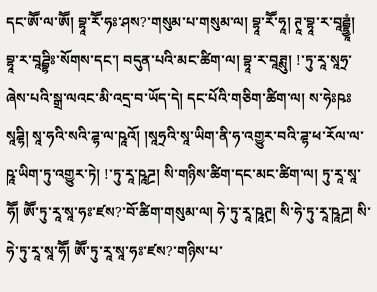དང་ཨཽ་ལ་ཨཽ། བྷཱ་རཽ་ཧཿ་ཤས?་གསུམ་པ་གསུམ་ལ། བྷཱ་རཽ་ཧཱ། ཊཱ་བྷཱ་ར་བཱཌྦྷྱཱཾ། བྷཱ་ར་བཱཌྦྷིཿ་སོགས་དང་། བདུན་པའི་མང་ཚིག་ལ། བྷཱ་ར་བཱཊྶུ། !་ཏུ་རཱ་སཱཧྲ་ཞེས་པའི་སྒྲ་ལའང་མི་འདྲ་བ་ཡོད་དེ། དང་པོའི་གཅིག་ཚིག་ལ། ས་ཧེཿཥཿསཱཌྷི། སཱ་ཧའི་སའི་ཌྷ་ལ་ཥཱའོ། །སཱཧྲའི་སཱ་ཡིག་ནི་ཧ་འགྱུར་བའི་ཌྷ་ཕ་རོལ་ལ་ཥཱ་ཡིག་ཏུ་འགྱུར་ཏེ། !་ཏུ་རཱ་ཥཱཌྲ། སི་གཉིས་ཚིག་དང་མང་ཚིག་ལ། ཏུ་རཱ་སཱ་ཧཽ། ཨཽ་ཏུ་རཱ་སཱ་ཧཿ་ཛས?་བོ་ཚིག་གསུམ་ལ། ཧེ་ཏུ་རཱ་ཥཱཊྲ། སི་ཧེ་ཏུ་རཱ་ཥཱཌྲ། སི་ཧེ་ཏུ་རཱ་སཱ་ཧཽ། ཨཽ་ཏུ་རཱ་སཱ་ཧཿ་ཛས?་གཉིས་པ་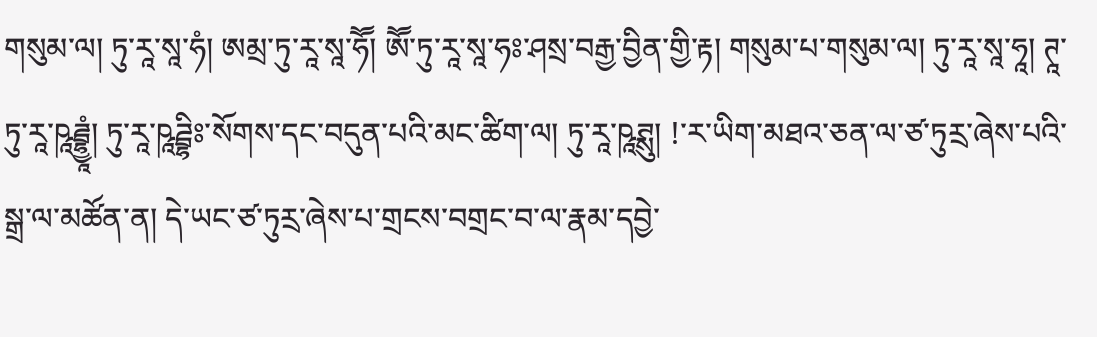གསུམ་ལ། ཏུ་རཱ་སཱ་ཧཾ། ཨམྲ་ཏུ་རཱ་སཱ་ཧཽ། ཨཽ་ཏུ་རཱ་སཱ་ཧཿ་ཤསྲ་བརྒྱ་བྱིན་གྱི་རྟ། གསུམ་པ་གསུམ་ལ། ཏུ་རཱ་སཱ་ཧཱ། ཊཱ་ཏུ་རཱ་ཥཱཌྦྷྱཱཾ། ཏུ་རཱ་ཥཱཌྦྷིཿ་སོགས་དང་བདུན་པའི་མང་ཚིག་ལ། ཏུ་རཱ་ཥཱཊྶུ། !་ར་ཡིག་མཐའ་ཅན་ལ་ཙ་ཏུརྲ་ཞེས་པའི་སྒྲ་ལ་མཚོན་ན། དེ་ཡང་ཙ་ཏུརྲ་ཞེས་པ་གྲངས་བགྲང་བ་ལ་རྣམ་དབྱེ་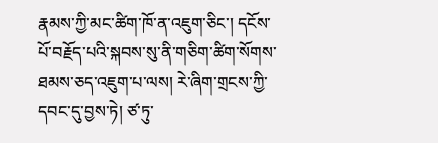རྣམས་ཀྱི་མང་ཚིག་ཁོ་ན་འཇུག་ཅིང་། དངོས་པོ་བརྗོད་པའི་སྐབས་སུ་ནི་གཅིག་ཚིག་སོགས་ཐམས་ཅད་འཇུག་པ་ལས། རེ་ཞིག་གྲངས་ཀྱི་དབང་དུ་བྱས་ཏེ། ཙ་ཏུ་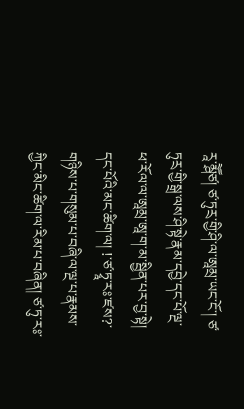རཱ་མྴཽཙ། ཙ་ཏུརྲ་གྱི་ཤི་ལ་ཨཱམྲ་ཡང་ངོ་། ཙ་ཏུརྲ་གྱི་སྒྲ་ལས་ཤི་སྟེ་རྣམ་དབྱེ་དང་པོ་ལྔ་ཕ་རོལ་ལ་ཨཱམྲ་ཨཱ་ག་མ་སྦྱིན་པར་བྱ་སྟེ། དང་པོའི་མང་ཚིག་ལ། !་ཙ་ཏྭཱ་རཿ་ཛས?་གཉིས་པ་གསུམ་པ་བཞི་ལ་ལྔ་པ་རྣམས་ཀྱིང་མིང་ཚིག་ལ་རིམ་པ་བཞིན། ཙ་ཏུ་རཿ་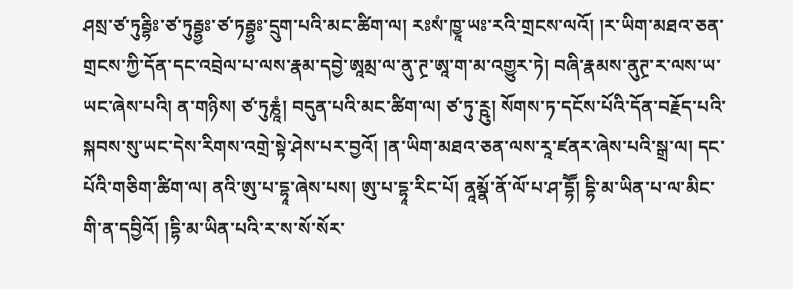ཤསྲ་ཙ་ཏུརྦྷིཿ་ཙ་ཏུརྦྷྱཿ་ཙ་ཏརྦྷྱཿ་དྲུག་པའི་མང་ཚིག་ལ། རཿསཾ་ཁྱཱ་ཡཿ་རའི་གྲངས་ལའོ། །ར་ཡིག་མཐའ་ཅན་གྲངས་ཀྱི་དོན་དང་འབྲེལ་པ་ལས་རྣམ་དབྱེ་ཨཱམྲ་ལ་ནུ་ཊྲ་ཨཱ་ག་མ་འགྱུར་ཏེ། བཞི་རྣམས་ནུཊྲ་ར་ལས་ཡ་ཡང་ཞེས་པའི། ན་གཉིས། ཙ་ཏུརྞཱཾ། བདུན་པའི་མང་ཚིག་ལ། ཙ་ཏུ་ཪྵུ། སོགས་ཏ་དངོས་པོའི་དོན་བརྗོད་པའི་སྐབས་སུ་ཡང་དེས་རིགས་འགྲེ་སྟེ་ཤེས་པར་བྱའོ། །ན་ཡིག་མཐའ་ཅན་ལས་རཱ་ཛནར་ཞེས་པའི་སྒྲ་ལ། དང་པོའི་གཅིག་ཚིག་ལ། ནའི་ཨུ་པ་དྷཱ་ཞེས་པས། ཨུ་པ་དྷཱ་རིང་པོ། ནཱམྣོ་ནོ་ལོ་པ་ཤ་དྷཽ། དྷི་མ་ཡིན་པ་ལ་མིང་གི་ན་དབྱིའོ། །དྷི་མ་ཡིན་པའི་ར་ས་སོ་སོར་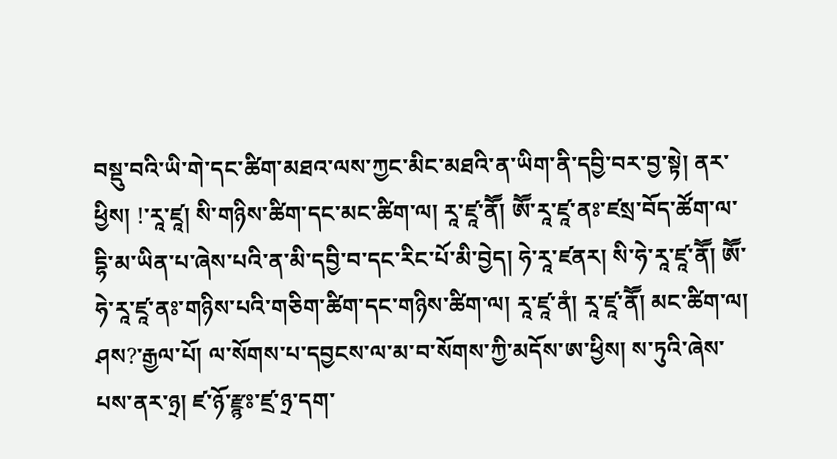བསྡུ་བའི་ཡི་གེ་དང་ཚིག་མཐའ་ལས་ཀྱང་མིང་མཐའི་ན་ཡིག་ནི་དབྱི་བར་བྱ་སྟེ། ནར་ཕྱིས། !་རཱ་ཛཱ། སི་གཉིས་ཚིག་དང་མང་ཚིག་ལ། རཱ་ཛཱ་ནཽ། ཨཽ་རཱ་ཛཱ་ནཿ་ཛསྲ་བོད་ཚོག་ལ་དྷི་མ་ཡིན་པ་ཞེས་པའི་ན་མི་དབྱི་བ་དང་རིང་པོ་མི་བྱེད། ཧེ་རཱ་ཛནར། སི་ཧེ་རཱ་ཛཱ་ནཽ། ཨཽ་ཧེ་རཱ་ཛཱ་ནཿ་གཉིས་པའི་གཅིག་ཚིག་དང་གཉིས་ཚིག་ལ། རཱ་ཛཱ་ནཾ། རཱ་ཛཱ་ནཽ། མང་ཚིག་ལ། ཤས?་རྒྱལ་པོ། ལ་སོགས་པ་དབྱངས་ལ་མ་བ་སོགས་ཀྱི་མདོས་ཨ་ཕྱིས། ས་ཏུའི་ཞེས་པས་ནར་ཉྲ། ཛ་ཉོ་རྫྙཿ་ཛྲ་ཉྲ་དག་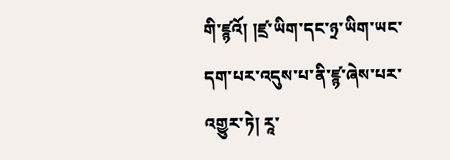གི་ཛྙའོ། །ཛྲ་ཡིག་དང་ཉྲ་ཡིག་ཡང་དག་པར་འདུས་པ་ནི་ཛྙ་ཞེས་པར་འགྱུར་ཏེ། རཱ་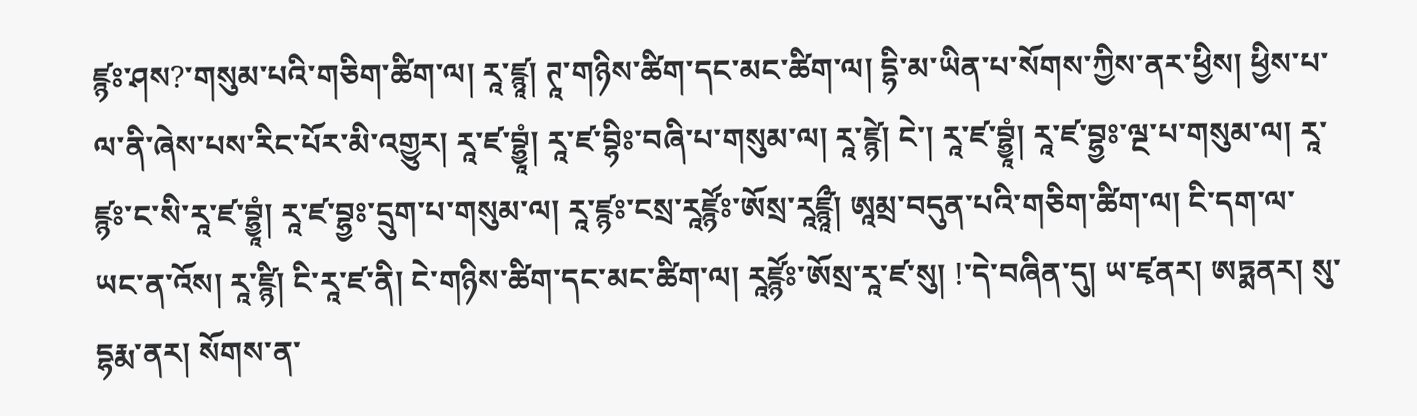ཛྙཿ་ཤས?་གསུམ་པའི་གཅིག་ཚིག་ལ། རཱ་ཛྙཱ། ཊཱ་གཉིས་ཚིག་དང་མང་ཚིག་ལ། དྷི་མ་ཡིན་པ་སོགས་ཀྱིས་ནར་ཕྱིས། ཕྱིས་པ་ལ་ནི་ཞེས་པས་རིང་པོར་མི་འགྱུར། རཱ་ཛ་བྷྱཱཾ། རཱ་ཛ་བྷིཿ་བཞི་པ་གསུམ་ལ། རཱ་ཛྙེ། ངེ་། རཱ་ཛ་བྷྱཱཾ། རཱ་ཛ་བྷྱཿ་ལྔ་པ་གསུམ་ལ། རཱ་ཛྙཿ་ང་སི་རཱ་ཛ་བྷྱཱཾ། རཱ་ཛ་བྷྱཿ་དྲུག་པ་གསུམ་ལ། རཱ་ཛྙཿ་ངསྲ་རཱཛྙོཿ་ཨོསྲ་རཱཛྙཱྀ། ཨཱམྲ་བདུན་པའི་གཅིག་ཚིག་ལ། ངི་དག་ལ་ཡང་ན་འོས། རཱ་ཛྙི། ངི་རཱ་ཛ་ནི། ངེ་གཉིས་ཚིག་དང་མང་ཚིག་ལ། རཱཛྙོཿ་ཨོསྲ་རཱ་ཛ་སུ། !་དེ་བཞིན་དུ། ཡ་ཛྭནར། ཨཏྨནར། སུ་དྷརྨ་ནར། སོགས་ན་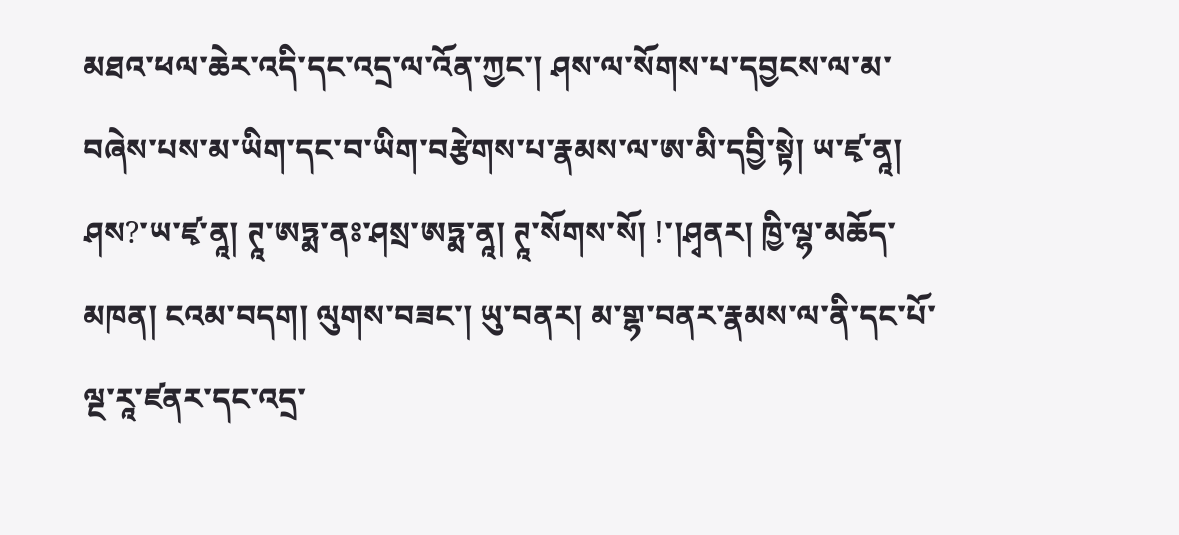མཐའ་ཕལ་ཆེར་འདི་དང་འདྲ་ལ་འོན་ཀྱང་། ཤས་ལ་སོགས་པ་དབྱངས་ལ་མ་བཞེས་པས་མ་ཡིག་དང་བ་ཡིག་བརྩེགས་པ་རྣམས་ལ་ཨ་མི་དབྱི་སྟེ། ཡ་ཛྭ་ནཱ། ཤས?་ཡ་ཛྭ་ནཱ། ཊཱ་ཨཏྨ་ནཿ་ཤསྲ་ཨཏྨ་ནཱ། ཊཱ་སོགས་སོ། !་།ཤྭནར། ཁྱི་ལྷ་མཆོད་མཁན། ངའམ་བདག། ལུགས་བཟང་། ཡུ་བནར། མ་གྷ་བནར་རྣམས་ལ་ནི་དང་པོ་ལྔ་རཱ་ཛནར་དང་འདྲ་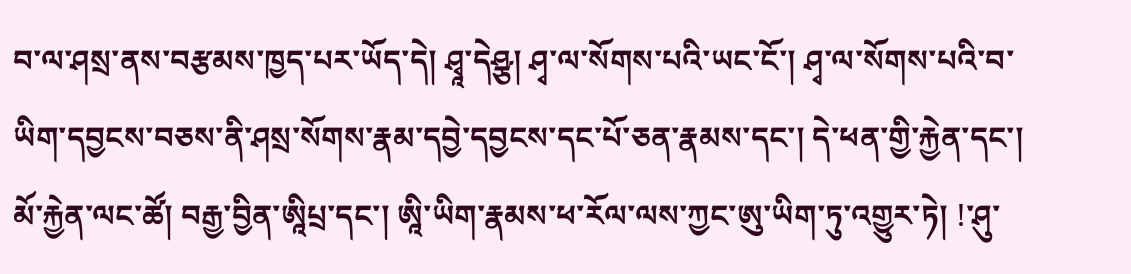བ་ལ་ཤསྲ་ནས་བརྩམས་ཁྱད་པར་ཡོད་དེ། ཤྭཱ་དེཤྩ། ཤྭ་ལ་སོགས་པའི་ཡང་ངོ་། ཤྭ་ལ་སོགས་པའི་བ་ཡིག་དབྱངས་བཅས་ནི་ཤསྲ་སོགས་རྣམ་དབྱེ་དབྱངས་དང་པོ་ཅན་རྣམས་དང་། དེ་ཕན་གྱི་རྐྱེན་དང་། མོ་རྐྱེན་ལང་ཚོ། བརྒྱ་བྱིན་ཨཱིཔྲ་དང་། ཨཱི་ཡིག་རྣམས་ཕ་རོལ་ལས་ཀྱང་ཨུ་ཡིག་ཏུ་འགྱུར་ཏེ། !་ཤུ་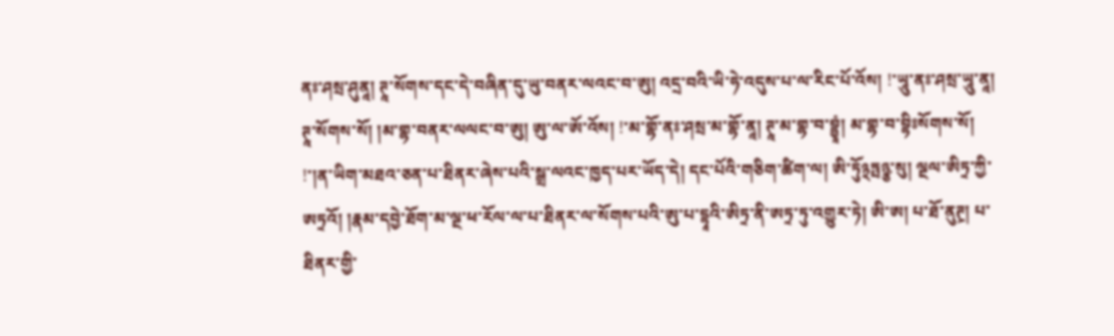ནཿ་ཤསྲ་ཤུནཱ། ཊཱ་སོགས་དང་དེ་བཞིན་དུ་ཡུ་བནར་ལའང་བ་ཨུ། འདྲ་བའི་ཡི་ཧེ་འདུས་པ་ལ་རིང་པོ་འོས། !་ཡཱུ་ནཿ་ཤསྲ་ཡཱུ་ནཱ། ཊཱ་སོགས་སོ། །མ་གྷ་བནར་ལལང་བ་ཨུ། ཨུ་ལ་ཨོ་འོས། !་མ་གྷོ་ནཿ་ཤསྲ་མ་གྷོ་ནཱ། ཊཱ་མ་གྷ་བ་བྷྱཱཾ། མ་གྷ་བ་བྷིཿསོགས་སོ། !་།ན་ཡིག་མཐའ་ཅན་པ་ཐིནར་ཞེས་པའི་སྒྲ་ལའང་ཁྱད་པར་ཡོད་དེ། དང་པོའི་གཅིག་ཚིག་ལ། ཨི་ཏོུ྅ཏྤཉྩ་སུ། ལྔལ་ཨིཏྲ་ཀྱི་ཨཏྲའོ། །རྣམ་དབྱེ་ཐོག་མ་ལྔ་ཕ་རོལ་ལ་པ་ཐིནར་ལ་སོགས་པའི་ཨུ་པ་དྷཱའི་ཨིཏྲ་ནི་ཨཏྲ་ཏུ་འགྱུར་ཏེ། ཨི་ཨ། པ་ཐོ་ནུཊྲ། པ་ཐིནར་གྱི་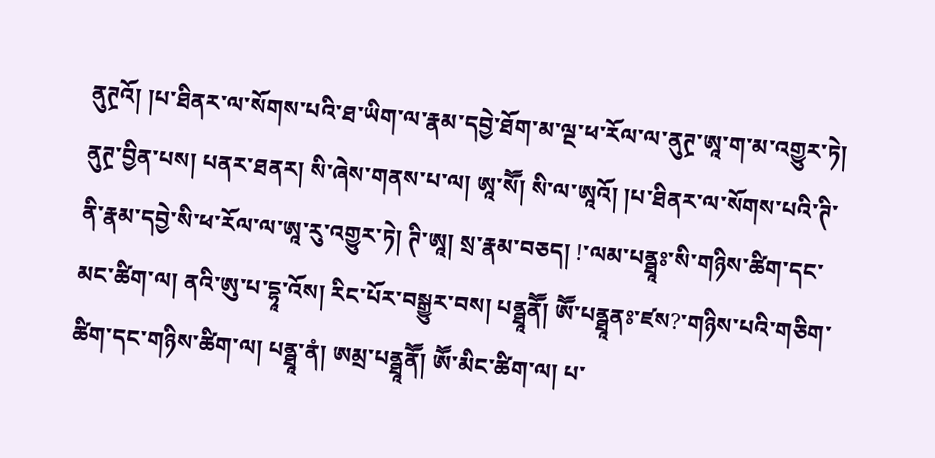ནུཊྲའོ། །པ་ཐིནར་ལ་སོགས་པའི་ཐ་ཡིག་ལ་རྣམ་དབྱེ་ཐོག་མ་ལྔ་ཕ་རོལ་ལ་ནུཊྲ་ཨཱ་ག་མ་འགྱུར་ཏེ། ནུཊྲ་བྱིན་པས། པནར་ཐནར། སི་ཞེས་གནས་པ་ལ། ཨཱ་སཽ། སི་ལ་ཨཱའོ། །པ་ཐིནར་ལ་སོགས་པའི་ཊི་ནི་རྣམ་དབྱེ་སི་ཕ་རོལ་ལ་ཨཱ་རུ་འགྱུར་ཏེ། ཊི་ཨཱ། སྲ་རྣམ་བཅད། !་ལམ་པནྠཱཿ་སི་གཉིས་ཚིག་དང་མང་ཚིག་ལ། ནའི་ཨུ་པ་དྷཱ་འོས། རིང་པོར་བསྒྱུར་བས། པནྠཱནཽ། ཨཽ་པནྠཱནཿ་ཛས?་གཉིས་པའི་གཅིག་ཚིག་དང་གཉིས་ཚིག་ལ། པནྠཱ་ནཾ། ཨམྲ་པནྠཱནཽ། ཨཽ་མིང་ཚིག་ལ། པ་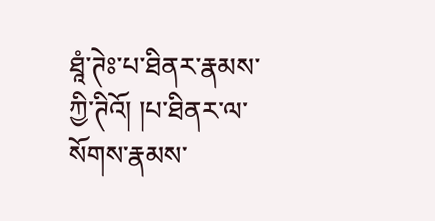ཐཱཾ་ཊེཿ་པ་ཐིནར་རྣམས་ཀྱི་ཊིའོ། །པ་ཐིནར་ལ་སོགས་རྣམས་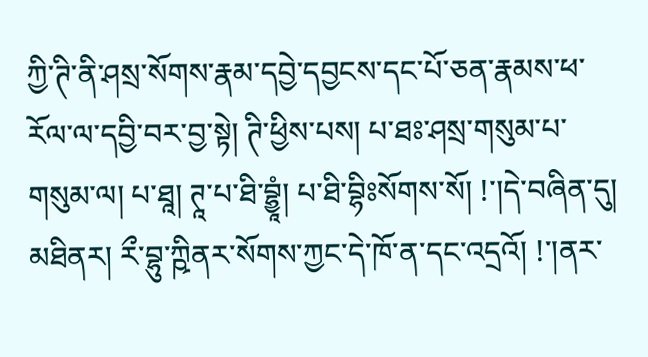ཀྱི་ཊི་ནི་ཤསྲ་སོགས་རྣམ་དབྱེ་དབྱངས་དང་པོ་ཅན་རྣམས་ཕ་རོལ་ལ་དབྱི་བར་བྱ་སྟེ། ཊི་ཕྱིས་པས། པ་ཐཿ་ཤསྲ་གསུམ་པ་གསུམ་ལ། པ་ཐཱ། ཊཱ་པ་ཐི་བྷྱཱཾ། པ་ཐི་བྷིཿསོགས་སོ། !་།དེ་བཞིན་དུ། མཐིནར། རྀ་བྷུ་ཀྵིནར་སོགས་ཀྱང་དེ་ཁོ་ན་དང་འདྲའོ། !་།ནར་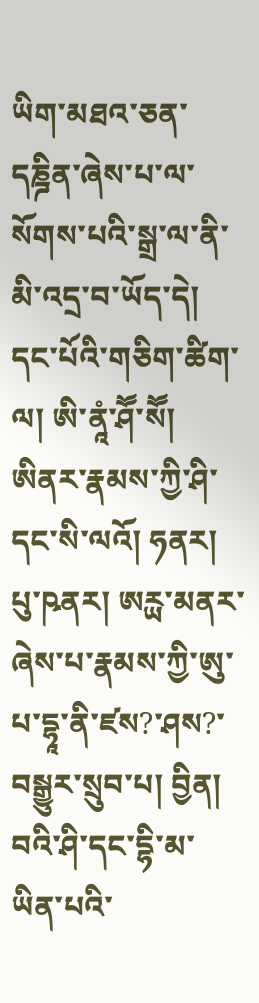ཡིག་མཐའ་ཅན་དཎྜིན་ཞེས་པ་ལ་སོགས་པའི་སྒྲ་ལ་ནི་མི་འདྲ་བ་ཡོད་དེ། དང་པོའི་གཅིག་ཚིག་ལ། ཨི་ནཱཾ་ཤཽ་སཽ། ཨིནར་རྣམས་ཀྱི་ཤི་དང་སི་ལའོ། ཧནར། པུ་ཥནར། ཨཪྻ་མནར་ཞེས་པ་རྣམས་ཀྱི་ཨུ་པ་དྷཱ་ནི་ཛས?་ཤས?་བསྒྱུར་སྲུབ་པ། བྱིན། བའི་ཤི་དང་དྷི་མ་ཡིན་པའི་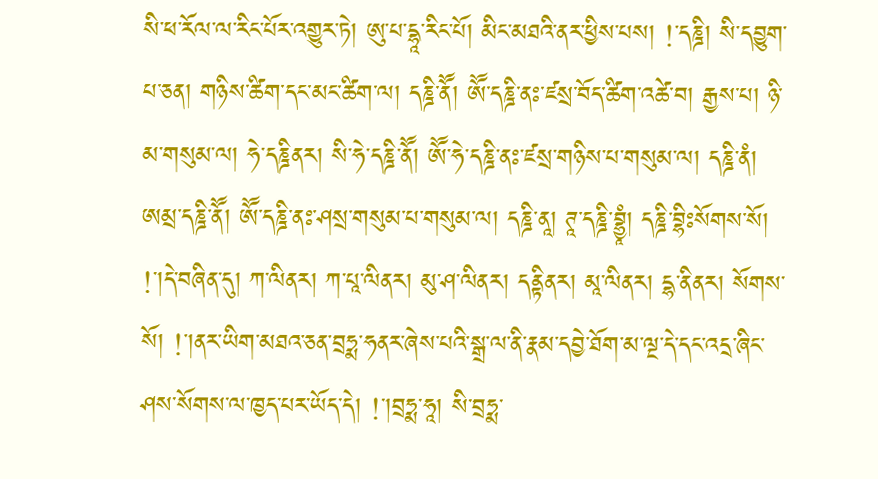སི་ཕ་རོལ་ལ་རིང་པོར་འགྱུར་ཏེ། ཨུ་པ་དྷཱ་རིང་པོ། མིང་མཐའི་ནར་ཕྱིས་པས། !་དཎྜི། སི་དབྱུག་པ་ཅན། གཉིས་ཚིག་དང་མང་ཚིག་ལ། དཎྜི་ནཽ། ཨཽ་དཎྜི་ནཿ་ཛསྲ་བོད་ཚིག་འཚེ་བ། རྒྱས་པ། ཉི་མ་གསུམ་ལ། ཧེ་དཎྜིནར། སི་ཧེ་དཎྜི་ནཽ། ཨཽ་ཧེ་དཎྜི་ནཿ་ཛསྲ་གཉིས་པ་གསུམ་ལ། དཎྜི་ནཾ། ཨམྲ་དཎྜི་ནཽ། ཨཽ་དཎྜི་ནཿ་ཤསྲ་གསུམ་པ་གསུམ་ལ། དཎྜི་ནཱ། ཊཱ་དཎྜི་བྷྱཱཾ། དཎྜི་བྷིཿསོགས་སོ། !་།དེ་བཞིན་དུ། ཀ་ལིནར། ཀ་པཱ་ལིནར། མུ་ཤ་ལིནར། དནྟིནར། མཱ་ལིནར། དྷ་ནིནར། སོགས་སོ། !་།ནར་ཡིག་མཐའ་ཅན་བྲཧྨ་ཧནར་ཞེས་པའི་སྒྲ་ལ་ནི་རྣམ་དབྱེ་ཐོག་མ་ལྔ་དེ་དང་འདྲ་ཞིང་ཤས་སོགས་ལ་ཁྱད་པར་ཡོད་དེ། !་།བྲཧྨ་ཧཱ། སི་བྲཧྨ་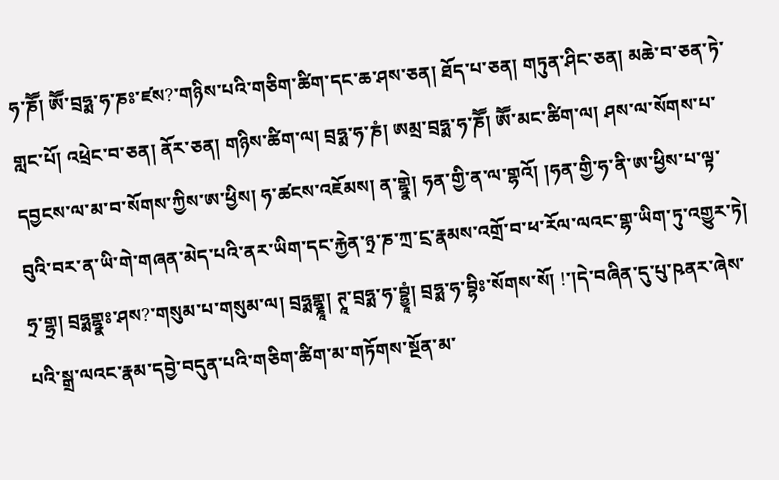ཧ་ཎཽ། ཨཽ་བྲཧྨ་ཧ་ཎཿ་ཛས?་གཉིས་པའི་གཅིག་ཚིག་དང་ཆ་ཤས་ཅན། ཐོད་པ་ཅན། གཏུན་ཤིང་ཅན། མཆེ་བ་ཅན་ཏེ་གླང་པོ། འཕྲེང་བ་ཅན། ནོར་ཅན། གཉིས་ཚིག་ལ། བྲཧྨ་ཧ་ཎཾ། ཨམྲ་བྲཧྨ་ཧ་ཎཽ། ཨཽ་མང་ཚིག་ལ། ཤས་ལ་སོགས་པ་དབྱངས་ལ་མ་བ་སོགས་ཀྱིས་ཨ་ཕྱིས། ཧ་ཚངས་འཇོམས། ན་གྷྣེ། ཧན་གྱི་ན་ལ་གྷའོ། །ཧན་གྱི་ཧ་ནི་ཨ་ཕྱིས་པ་ལྟ་བུའི་བར་ན་ཡི་གེ་གཞན་མེད་པའི་ནར་ཡིག་དང་རྐྱེན་ཉྲ་ཎ་ཀྲ་ངྲ་རྣམས་འགྲོ་བ་ཕ་རོལ་ལའང་གྷ་ཡིག་ཏུ་འགྱུར་ཏེ། ཧྲ་གྷྲ། བྲཧྨགྷྣཿ་ཤས?་གསུམ་པ་གསུམ་ལ། བྲཧྨགྷྣཱ། ཊཱ་བྲཧྨ་ཧ་བྷྱཱཾ། བྲཧྨ་ཧ་བྷིཿ་སོགས་སོ། !་།དེ་བཞིན་དུ་པུ་ཥནར་ཞེས་པའི་སྒྲ་ལའང་རྣམ་དབྱེ་བདུན་པའི་གཅིག་ཚིག་མ་གཏོགས་སྔོན་མ་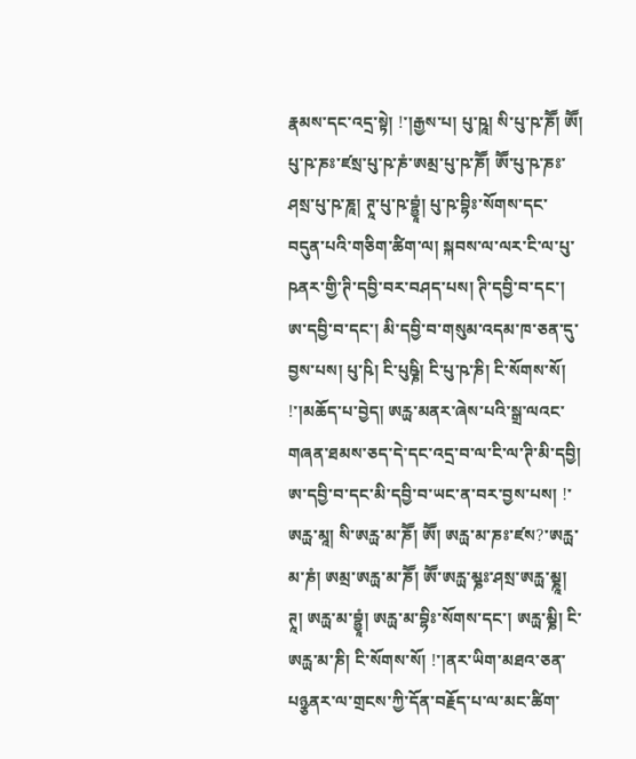རྣམས་དང་འདྲ་སྟེ། !་།རྒྱས་པ། པུ་ཥཱ། སི་པུ་ཥ་ཎཽ། ཨཽ། པུ་ཥ་ཎཿ་ཛསྲ་པུ་ཥ་ཎཾ་ཨམྲ་པུ་ཥ་ཎཽ། ཨཽ་པུ་ཥ་ཎཿ་ཤསྲ་པུ་ཥ་ཎཱ། ཊཱ་པུ་ཥ་བྷྱཱཾ། པུ་ཥ་བྷིཿ་སོགས་དང་བདུན་པའི་གཅིག་ཚིག་ལ། སྐབས་ལ་ལར་ངི་ལ་པུ་ཥནར་གྱི་ཊི་དབྱི་བར་བཤད་པས། ཊི་དབྱི་བ་དང་། ཨ་དབྱི་བ་དང་། མི་དབྱི་བ་གསུམ་འདམ་ཁ་ཅན་དུ་བྱས་པས། པུ་ཥི། ངི་པུཥྞི། ངི་པུ་ཥ་ཎི། ངི་སོགས་སོ། !་།མཆོད་པ་བྱེད། ཨཪྻ་མནར་ཞེས་པའི་སྒྲ་ལའང་གཞན་ཐམས་ཅད་དེ་དང་འདྲ་བ་ལ་ངི་ལ་ཊི་མི་དབྱི། ཨ་དབྱི་བ་དང་མི་དབྱི་བ་ཡང་ན་བར་བྱས་པས། !་ཨཪྻ་མཱ། སི་ཨཪྻ་མ་ཎཽ། ཨཽ། ཨརྻ་མ་ཎཿ་ཛས?་ཨརྻ་མ་ཎཾ། ཨམྲ་ཨརྻ་མ་ཎཽ། ཨཽ་ཨརྻ་མྞཿ་ཤསྲ་ཨརྻ་མྞཱ། ཊཱ། ཨརྻ་མ་བྷྱཱཾ། ཨརྻ་མ་བྷིཿ་སོགས་དང་། ཨརྻ་མྞི། ངི་ཨརྻ་མ་ཎི། ངི་སོགས་སོ། !་།ནར་ཡིག་མཐའ་ཅན་པཉྩནར་ལ་གྲངས་ཀྱི་དོན་བརྗོད་པ་ལ་མང་ཚིག་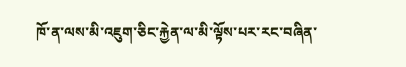ཁོ་ན་ལས་མི་འཇུག་ཅིང་རྐྱེན་ལ་མི་ལྟོས་པར་རང་བཞིན་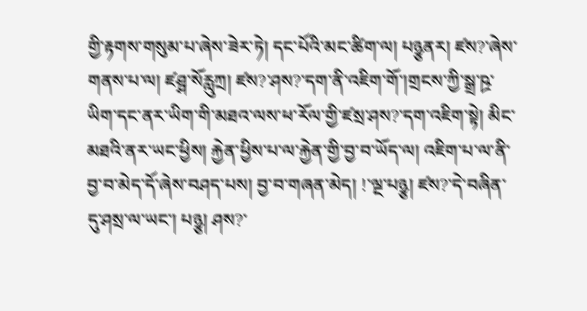གྱི་རྟགས་གསུམ་པ་ཞེས་ཟེར་ཏེ། དང་པོའི་མང་ཚིག་ལ། པཉྩནར། ཛས?་ཞེས་གནས་པ་ལ། ཛཤྴ་སོརླུཀྲ། ཛས?་ཤས?་དག་ནི་འཇིག་གོ་།གྲངས་ཀྱི་སྒྲ་ཥྲ་ཡིག་དང་ནར་ཡིག་གི་མཐའ་ལས་ཕ་རོལ་གྱི་ཛསྲ་ཤས?་དག་འཇིག་སྟེ། མིང་མཐའི་ནར་ཡང་ཕྱིས། རྐྱེན་ཕྱིས་པ་ལ་རྐྱེན་གྱི་བྱ་བ་ཡོད་ལ། འཇིག་པ་ལ་ནི་བྱ་བ་མེད་དོ་ཞེས་བཤད་པས། བྱ་བ་གཞན་མེད། !་ལྔ་པཉྩ། ཛས?་དེ་བཞིན་དུ་ཤསྲ་ལ་ཡང་། པཉྩ། ཤས?་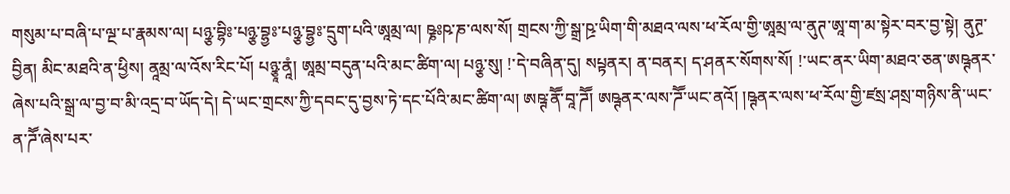གསུམ་པ་བཞི་པ་ལྔ་པ་རྣམས་ལ། པཉྩ་བྷིཿ་པཉྩ་བྷྱཿ་པཉྩ་བྷྱཿ་དྲུག་པའི་ཨཱམྲ་ལ། ཥྞཿཥ་ཎ་ལས་སོ། གྲངས་ཀྱི་སྒྲ་ཥྲ་ཡིག་གི་མཐའ་ལས་ཕ་རོལ་གྱི་ཨཱམྲ་ལ་ནུཊ་ཨཱ་ག་མ་སྟེར་བར་བྱ་སྟེ། ནུཊྲ་བྱིན། མིང་མཐའི་ན་ཕྱིས། ནཱམྲ་ལ་འོས་རིང་པོ། པཉྩཱ་ནཱཾ། ཨཱམྲ་བདུན་པའི་མང་ཚིག་ལ། པཉྩ་སུ། !་དེ་བཞིན་དུ། སཔྟནར། ན་བནར། ད་ཤནར་སོགས་སོ། !་ཡང་ནར་ཡིག་མཐའ་ཅན་ཨཥྚནར་ཞེས་པའི་སྒྲ་ལ་བྱ་བ་མི་འདྲ་བ་ཡོད་དེ། དེ་ཡང་གྲངས་ཀྱི་དབང་དུ་བྱས་ཏེ་དང་པོའི་མང་ཚིག་ལ། ཨཥྚ་ནཽ་བཱ་ཌཽ། ཨཥྚནར་ལས་ཌཽ་ཡང་ནའོ། །ཥྚནར་ལས་ཕ་རོལ་གྱི་ཛསྲ་ཤསྲ་གཉིས་ནི་ཡང་ན་ཌཽ་ཞེས་པར་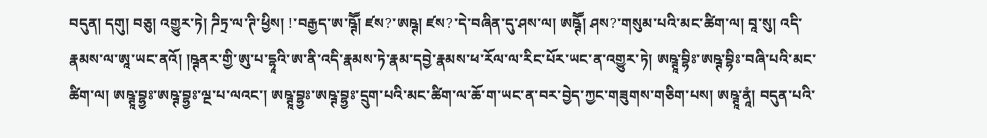བདུན། དགུ། བཅུ། འགྱུར་ཏེ། ཌིཏྲ་ལ་ཊི་ཕྱིས། !་བརྒྱད་ཨ་ཥྚཽ། ཛས?་ཨཥྚ། ཛས?་དེ་བཞིན་དུ་ཤས་ལ། ཨཥྚཽ། ཤས?་གསུམ་པའི་མང་ཚིག་ལ། བཱ་སུ། འདི་རྣམས་ལ་ཨཱ་ཡང་ནའོ། །ཥྚནར་གྱི་ཨུ་པ་དྷཱའི་ཨ་ནི་འདི་རྣམས་ཏེ་རྣམ་དབྱེ་རྣམས་ཕ་རོལ་ལ་རིང་པོར་ཡང་ན་འགྱུར་ཏེ། ཨཥྚཱ་བྷིཿ་ཨཥྚ་བྷིཿ་བཞི་པའི་མང་ཚིག་ལ། ཨཥྚཱ་བྷྱཿ་ཨཥྚ་བྷྱཿ་ལྔ་པ་ལའང་། ཨཥྚཱ་བྷྱཿ་ཨཥྚ་བྷྱཿ་དྲུག་པའི་མང་ཚིག་ལ་ཆོ་ག་ཡང་ན་བར་བྱེད་ཀྱང་གཟུགས་གཅིག་པས། ཨཥྚཱ་ནཱཾ། བདུན་པའི་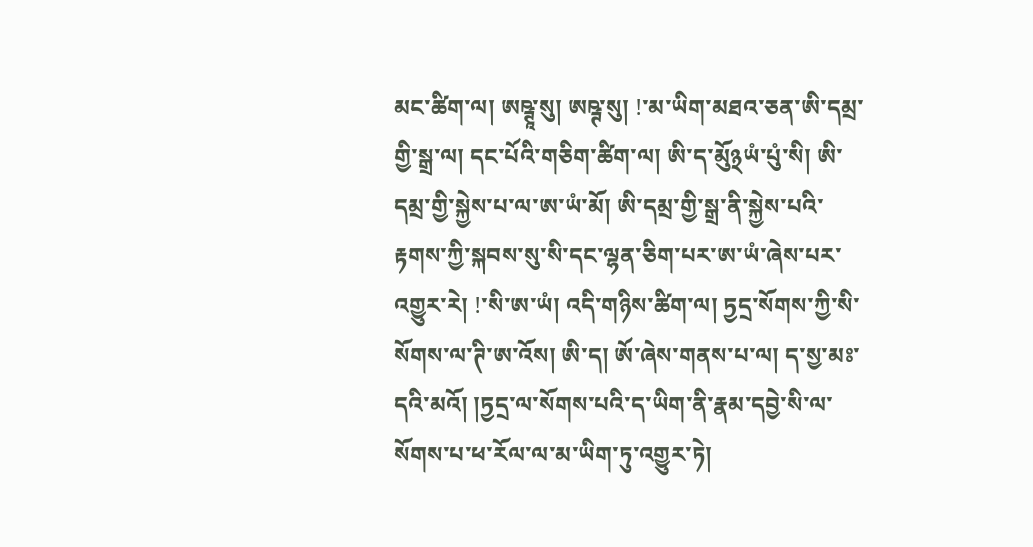མང་ཚིག་ལ། ཨཥྚཱ་སུ། ཨཥྚ་སུ། !་མ་ཡིག་མཐའ་ཅན་ཨི་དམྲ་གྱི་སྒྲ་ལ། དང་པོའི་གཅིག་ཚིག་ལ། ཨི་ད་མོུ྅ཡཾ་པུཾ་སི། ཨི་དམྲ་གྱི་སྐྱེས་པ་ལ་ཨ་ཡཾ་མོ། ཨི་དམྲ་གྱི་སྒྲ་ནི་སྐྱེས་པའི་རྟགས་ཀྱི་སྐབས་སུ་སི་དང་ལྷན་ཅིག་པར་ཨ་ཡཾ་ཞེས་པར་འགྱུར་རེ། !་སི་ཨ་ཡཾ། འདི་གཉིས་ཚིག་ལ། ཏྱདྲ་སོགས་ཀྱི་སི་སོགས་ལ་ཊི་ཨ་འོས། ཨི་ད། ཨོ་ཞེས་གནས་པ་ལ། ད་སྱ་མཿ་དའི་མའོ། །ཏྱདྲ་ལ་སོགས་པའི་ད་ཡིག་ནི་རྣམ་དབྱེ་སི་ལ་སོགས་པ་ཕ་རོལ་ལ་མ་ཡིག་ཏུ་འགྱུར་ཏེ།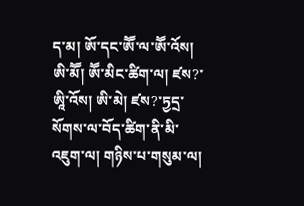ད་མ། ཨོ་དང་ཨཽ་ལ་ཨཽ་འོས། ཨི་མཽ། ཨཽ་མིང་ཚིག་ལ། ཛས?་ཨཱི་འོས། ཨི་མེ། ཛས?་ཏྱདྲ་སོགས་ལ་བོད་ཚིག་ནི་མི་འཇུག་ལ། གཉིས་པ་གསུམ་ལ།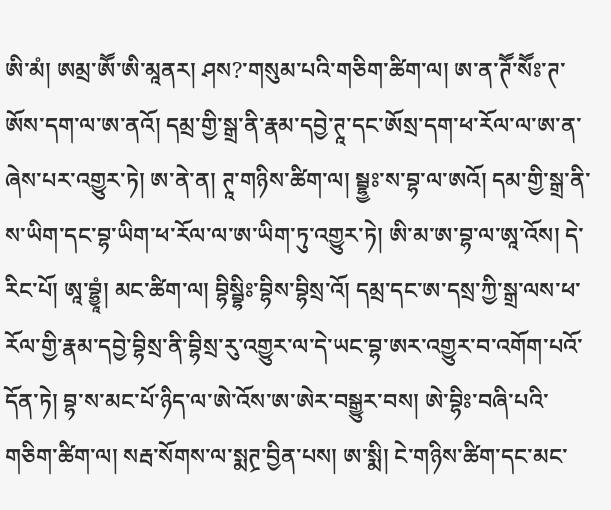ཨི་མཾ། ཨམྲ་ཨཽ་ཨི་མཱནར། ཤས?་གསུམ་པའི་གཅིག་ཚིག་ལ། ཨ་ན་ཊཽ་སཽཿ་ཊ་ཨོས་དག་ལ་ཨ་ནའོ། དམྲ་གྱི་སྒྲ་ནི་རྣམ་དབྱེ་ཊཱ་དང་ཨོསྲ་དག་ཕ་རོལ་ལ་ཨ་ན་ཞེས་པར་འགྱུར་ཏེ། ཨ་ནེ་ན། ཊཱ་གཉིས་ཚིག་ལ། སྦྷྱཿ་ས་བྷ་ལ་ཨའོ། དམ་གྱི་སྒྲ་ནི་ས་ཡིག་དང་བྷ་ཡིག་ཕ་རོལ་ལ་ཨ་ཡིག་ཏུ་འགྱུར་ཏེ། ཨི་མ་ཨ་བྷ་ལ་ཨཱ་འོས། དེ་རིང་པོ། ཨཱ་བྷྱཱཾ། མང་ཚིག་ལ། བྷིསྦྷིཿ་བྷིས་བྷིསྲ་འོ། དམྲ་དང་ཨ་དསྲ་ཀྱི་སྒྲ་ལས་ཕ་རོལ་གྱི་རྣམ་དབྱེ་བྷིསྲ་ནི་བྷིསྲ་རུ་འགྱུར་ལ་དེ་ཡང་བྷ་ཨར་འགྱུར་བ་འགོག་པའོ་དོན་ཏེ། བྷ་ས་མང་པོ་ཉིད་ལ་ཨེ་འོས་ཨ་ཨེར་བསྒྱུར་བས། ཨེ་བྷིཿ་བཞི་པའི་གཅིག་ཚིག་ལ། སརྦ་སོགས་ལ་སྨཊྲ་བྱིན་པས། ཨ་སྨི། ངེ་གཉིས་ཚིག་དང་མང་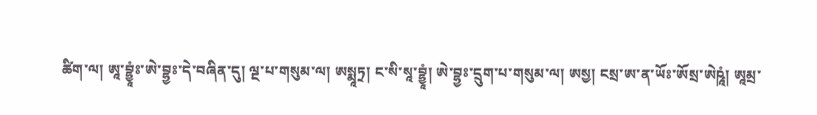ཚིག་ལ། ཨཱ་བྷྱཱཾཿ་ཨེ་བྷྱཿ་དེ་བཞིན་དུ། ལྔ་པ་གསུམ་ལ། ཨསྨཱཏྲ། ང་སི་སཱ་བྷྱཱཾ། ཨེ་བྷྱཿ་དྲུག་པ་གསུམ་ལ། ཨསྱ། ངསྲ་ཨ་ན་ཡོཿ་ཨོསྲ་ཨེཥཱཾ། ཨཱམྲ་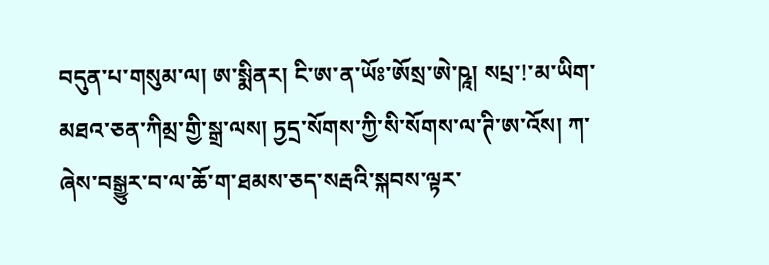བདུན་པ་གསུམ་ལ། ཨ་སྨིནར། ངི་ཨ་ན་ཡོཿ་ཨོསྲ་ཨེ་ཥཱ། སཔྲ་!་མ་ཡིག་མཐའ་ཅན་ཀིམྲ་གྱི་སྒྲ་ལས། ཏྱདྲ་སོགས་ཀྱི་སི་སོགས་ལ་ཊི་ཨ་འོས། ཀ་ཞེས་བསྒྱུར་བ་ལ་ཆོ་ག་ཐམས་ཅད་སརྦའི་སྐབས་ལྟར་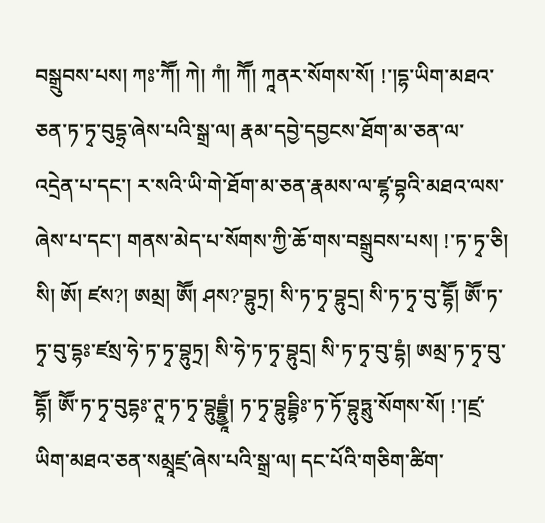བསྒྲུབས་པས། ཀཿ་ཀཽ། ཀེ། ཀཾ། ཀཽ། ཀཱནར་སོགས་སོ། !་།དྷ་ཡིག་མཐའ་ཅན་ཏ་ཏྭ་བུདྷྲ་ཞེས་པའི་སྒྲ་ལ། རྣམ་དབྱེ་དབྱངས་ཐོག་མ་ཅན་ལ་འདྲེན་པ་དང་། ར་སའི་ཡི་གེ་ཐོག་མ་ཅན་རྣམས་ལ་ཛྷ་བྷའི་མཐའ་ལས་ཞེས་པ་དང་། གནས་མེད་པ་སོགས་ཀྱི་ཆོ་གས་བསྒྲུབས་པས། !་ཏ་ཏྭ་ཅི། སི། ཨོ། ཛས?། ཨམྲ། ཨཽ། ཤས?་བྷུཏྲ། སི་ཏ་ཏྭ་བྷུདྲ། སི་ཏ་ཏྭ་བུ་དྷཽ། ཨཽ་ཏ་ཏྭ་བུ་དྷཿ་ཛསྲ་ཧེ་ཏ་ཏྭ་བྷུཏྲ། སི་ཧེ་ཏ་ཏྭ་བྷུདྲ། སི་ཏ་ཏྭ་བུ་དྷཾ། ཨམྲ་ཏ་ཏྭ་བུ་དྷཽ། ཨཽ་ཏ་ཏྭ་བུདྷཿ་ཊཱ་ཏ་ཏྭ་བྷུདྦྷྱཱཾ། ཏ་ཏྭ་བྷུདྦྷིཿ་ཏ་ཏོ་བྷུཏྶུ་སོགས་སོ། !་།ཛྲ་ཡིག་མཐའ་ཅན་སམྲཱཛྲ་ཞེས་པའི་སྒྲ་ལ། དང་པོའི་གཅིག་ཚིག་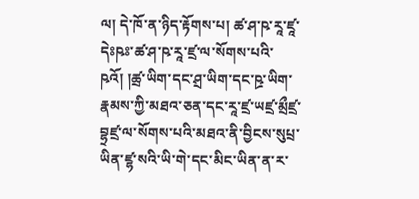ལ། དེ་ཁོ་ན་ཉིད་རྟོགས་པ། ཚ་ཤ་ཥ་རཱ་ཛཱ་དེཿཥཿ་ཚ་ཤ་ཥ་རཱ་ཛྲ་ལ་སོགས་པའི་ཥའོ། །ཚྲ་ཡིག་དང་ཤྲ་ཡིག་དང་ཥྲ་ཡིག་རྣམས་ཀྱི་མཐའ་ཅན་དང་རཱ་ཛྲ་ཡཛྲ་མྲྀཛྲ་བྷྲཛྲ་ལ་སོགས་པའི་མཐའ་ནི་བྱིངས་སུཔྲ་ཡིན་ཛྷ་སའི་ཡི་གེ་དང་མིང་ཡིན་ན་ར་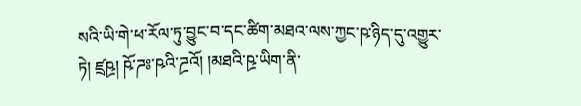སའི་ཡི་གེ་ཕ་རོལ་ཏུ་བྱུང་བ་དང་ཚིག་མཐའ་ལས་ཀྱང་ཥ་ཉིད་དུ་འགྱུར་ཏེ། ཛྲཥྲ། ཥོ་ཌཿ་ཥའི་ཌྲའོ། །མཐའི་ཥྲ་ཡིག་ནི་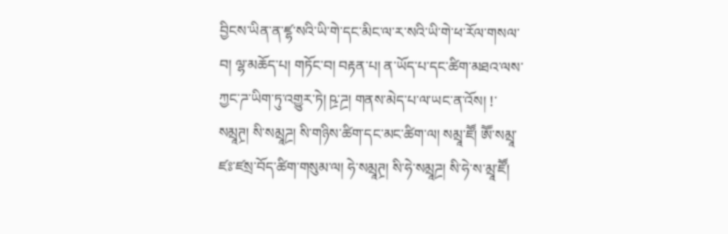བྱིངས་ཡིན་ན་ཛྷ་སའི་ཡི་གེ་དང་མིང་ལ་ར་སའི་ཡི་གེ་ཕ་རོལ་གསལ་བ། ལྷ་མཆོད་པ། གཏོང་བ། བརྟན་པ། ན་ཡོད་པ་དང་ཚིག་མཐའ་ལས་ཀྱང་ཌ་ཡིག་ཏུ་འགྱུར་ཏེ། ཥྲ་ཌྲ། གནས་མེད་པ་ལ་ཡང་ན་འོས། !་སམྲཱཊྲ། སི་སམྲཱཌྲ། སི་གཉིས་ཚིག་དང་མང་ཚིག་ལ། སམྲཱ་ཛཽ། ཨཽ་སམྲཱ་ཛཿ་ཛསྲ་བོད་ཚིག་གསུམ་ལ། ཧེ་སམྲཱཊྲ། སི་ཧེ་སམྲཱཌྲ། སི་ཧེ་ས་མྲཱ་ཛཽ།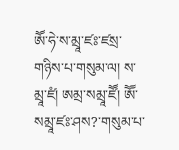ཨཽ་ཧེ་ས་མྲཱ་ཛཿ་ཛསྲ་གཉིས་པ་གསུམ་ལ། ས་མྲཱ་ཛཾ། ཨམྲ་སམྲཱ་ཛཽ། ཨཽ་སམྲཱ་ཛཿ་ཤས?་གསུམ་པ་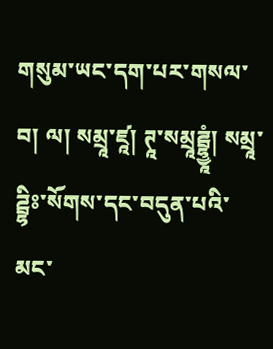གསུམ་ཡང་དག་པར་གསལ་བ། ལ། སམྲཱ་ཛཱ། ཊཱ་སམྲཱཌྦྷྱཱཾ། སམྲཱ་ཌྦྷིཿ་སོགས་དང་བདུན་པའི་མང་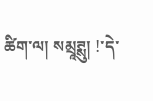ཚིག་ལ། སམྲཱཊྶུ། !་དེ་